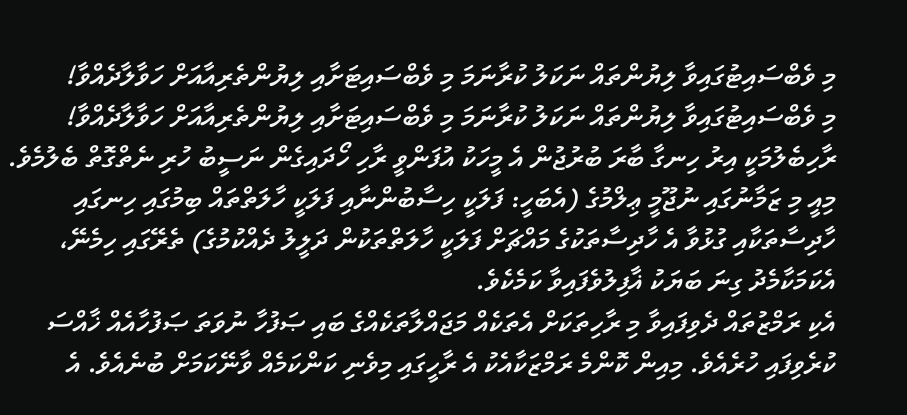މި ވެބްސައިޓުގައިވާ ލިޔުންތައް ނަކަލު ކުރާނަމަ މި ވެބްސައިޓަށާއި ލިޔުންތެރިއާއަށް ހަވާލާދެއްވާ!
މި ވެބްސައިޓުގައިވާ ލިޔުންތައް ނަކަލު ކުރާނަމަ މި ވެބްސައިޓަށާއި ލިޔުންތެރިއާއަށް ހަވާލާދެއްވާ!
ރާހިބެލުމަކީ އިރު ހިނގާ ބާރަ ބުރުޖުން އެ މީހަކު އުފަންވީ ރާހި ހޯދައިގެން ނަސީބު ހުރި ނެތްގޮތް ބެލުމެވެ. މިއީ މި ޒަމާނުގައި ނުޖޫމީ ޢިލްމުގެ (އެބަހީ: ފަލަކީ ހިސާބުންނާއި ފަލަކީ ހާލަތްތައް ބިމުގައި ހިނގައި ހާދިސާތަކާއި ގުޅުވާ އެ ހާދިސާތަކުގެ މައްޗަށް ފަލަކީ ހާލަތްތަކުން ދަލީލު ދެއްކުމުގެ) ތެރޭގައި ހިމެނޭ، އެކަމަކާމެދު ގިނަ ބަޔަކު ޣާފިލުވެފައިވާ ކަމެކެވެ.
އެކި ރަމްޒުތައް ދެވިފައިވާ މި ރާހިތަކަށް އެތަކެއް މަޖައްލާތަކެއްގެ ބައި ޞަފުހާ ނުވަތަ ޞަފުހާއެއް ޚާއްސަ ކުރެވިފައި ހުރެއެވެ. މިއިން ކޮންމެ ރަމްޒަކާއެކު އެ ރާހީގައި މިވެނި ކަންކަމެއް ވާނޭކަމަށް ބުނެއެވެ. އެ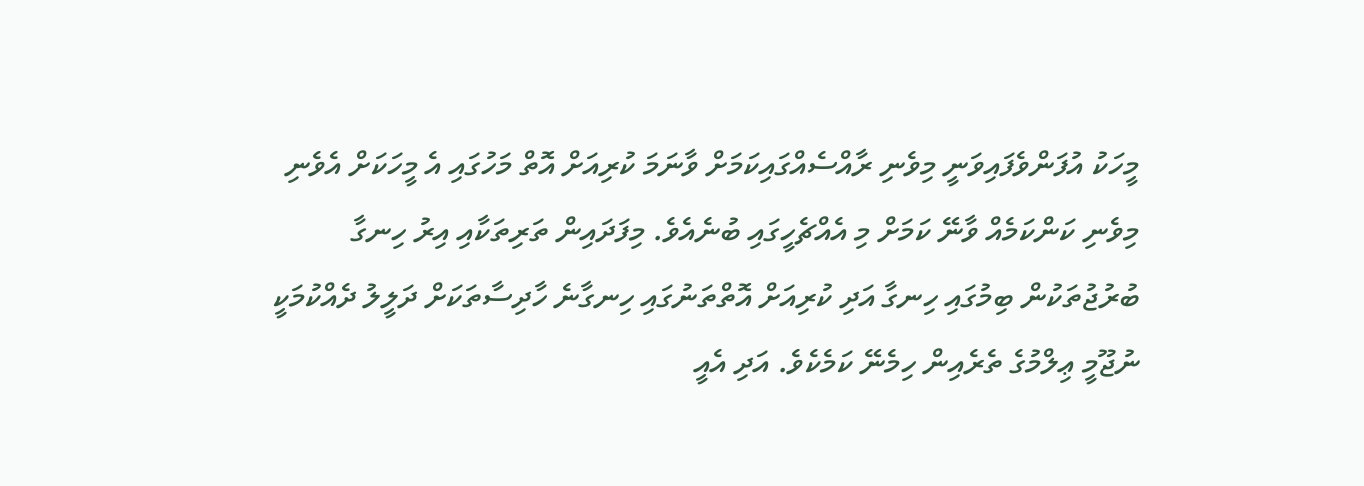މީހަކު އުފަންވެފައިވަނީ މިވެނި ރާއްސެއްގައިކަމަށް ވާނަމަ ކުރިއަށް އޮތް މަހުގައި އެ މީހަކަށް އެވެނި މިވެނި ކަންކަމެއް ވާނޭ ކަމަށް މި އެއްޗެހީގައި ބުނެއެވެ. މިފަދައިން ތަރިތަކާއި އިރު ހިނގާ ބުރުޖުތަކުން ބިމުގައި ހިނގާ އަދި ކުރިއަށް އޮތްތަނުގައި ހިނގާނެ ހާދިސާތަކަށް ދަލީލު ދެއްކުމަކީ ނުޖޫމީ ޢިލްމުގެ ތެރެއިން ހިމެނޭ ކަމެކެވެ. އަދި އެއީ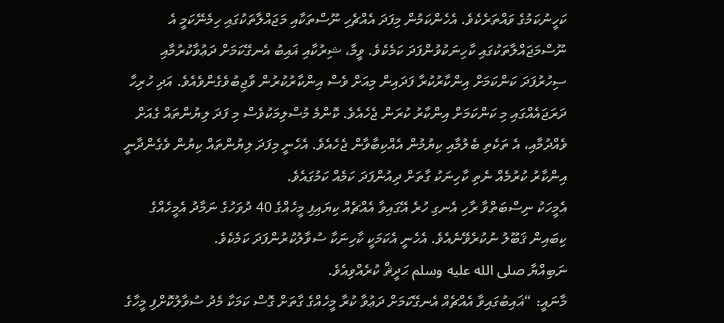ކަހީނުކަމުގެ ވައްތަރެކެވެ. އެހެންކަމުން މިފަދަ އެއްޗެހި ނޫސްތަކާއި މަޖައްލާތަކުގައި ހިމެނޭކަމީ އެ ނޫސްމަޖައްލާތަކުގައި ކާހިނަކުވުންފަދަ ކަމެކެވެ. ވީމާ، ޝިރުކާއި ޣައިބު އެނގޭކަމަށް ދަޢުވާކުރުމާއި ސިހުރުފަދަ ކަންކަމަށް އިންކާރުކުރާ ފަދައިން މިއަށް ވެސް އިންކާރުކުރުން ވާޖިބުވެގެންވެއެވެ. އަދި ހުރިހާ ދަރަޖައެއްގައި މި ކަންކަމަށް އިންކާރު ކުރަން ޖެހެއެވެ. ކޮންމެ މުސްލިމަކުވެސް މި ފަދަ ލިޔުންތައް ގެއަށް ވެއްދުމާއި، އެ ތަކެތި ބެލުމާއި ކިޔުމުން އެއްކިބާވާން ޖެހެއެވެ. އެހެނީ މިފަދަ ލިޔުންތައް ކިޔުން ވެގެންދާނީ އިންކާރު ކުރުމެއް ނެތި ކާހިނަކު ގާތަށް ދިއުންފަދަ ކަމެއް ކަމުގައެވެ.
އެމީހަކު ނިސްބަތްވާ ރާހި އެނގި ހުރެ އޭގައިވާ އެއްޗެއް ކިޔައިފި މީހެއްގެ 40 ދުވަހުގެ ނަމާދު އެމީހެއްގެ ކިބައިން ޤަބޫލު ނުކުރެވޭނެއެވެ. އެހެނީ އެކަމަކީ ކާހިނަކާ ސުވާލުކުރުންފަދަ ކަމެކެވެ.
ނަބިއްޔާ صلى الله عليه وسلم ޙަދީޘް ކުރެއްވިއެވެ.
މާނައީ: “ޣައިބުގައިވާ އެއްޗެއް އެނގޭކަމަށް ދަޢުވާ ކުރާ މީހެއްގެ ގާތަށް ގޮސް ކަމަކާ މެދު ސުވާލުކޮށްފި މީހާގެ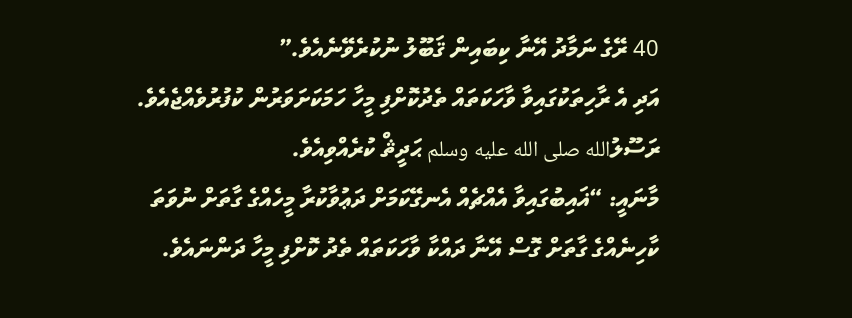40 ރޭގެ ނަމާދު އޭނާ ކިބައިން ޤަބޫލު ނުކުރެވޭނެއެވެ.”
އަދި އެ ރާހިތަކުގައިވާ ވާހަކަތައް ތެދުކޮށްފި މީހާ ހަމަކަށަވަރުން ކުފުރުވެއްޖެއެވެ.
ރަސޫލުالله صلى الله عليه وسلم ޙަދީޘް ކުރެއްވިއެވެ.
މާނައީ: “ޣައިބުގައިވާ އެއްޗެއް އެނގޭކަމަށް ދަޢުވާކުރާ މީހެއްގެ ގާތަށް ނުވަތަ ކާހިނެއްގެ ގާތަށް ގޮސް އޭނާ ދައްކާ ވާހަކަތައް ތެދު ކޮށްފި މީހާ ދަންނައެވެ.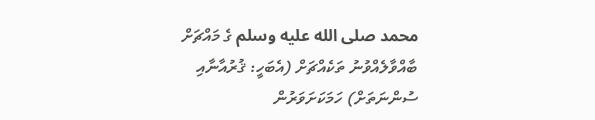محمد صلى الله عليه وسلم ގެ މައްޗަށް ބާއްވާލެއްވުނު ތަކެއްޗަށް (އެބަހީ: ޤުރުއާނާއި ސުންނަތަށް) ހަމަކަށަވަރުން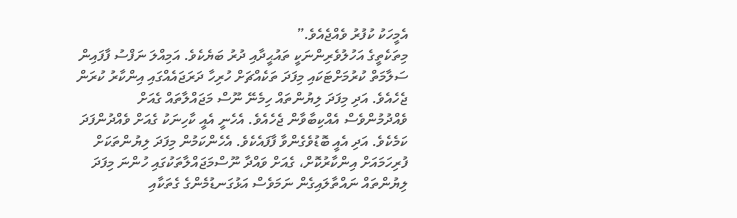އެމީހަކު ކުފުރު ވެއްޖެއެވެ.”
މިތަކެތީގެ އަހުލުވެރިންނަކީ ތައުޙީދާއި ދުރު ބަޔެކެވެ. އަމިއްލަ ނަފްސު ފާފައިން ސަލާމަތް ކުރުމަށްޓަކައި މިފަދަ ތަކެއްޗަށް ހުރިހާ ދަރަޖައެއްގައި އިންކާރު ކުރަން ޖެހެއެވެ. އަދި މިފަދަ ލިޔުންތައް ހިމެނޭ ނޫސް މަޖައްލާތައް ގެއަށް ވެއްދުމުންވެސް އެއްކިބާވާން ޖެހެއެވެ. އެހެނީ އެއީ ކާހިނަކު ގެއަށް ވެއްދުންފަދަ ކަމެކެވެ. އަދި އެއީ ބޮޑުވެގެންވާ ފާފައެކެވެ. އެހެންކަމުން މިފަދަ ލިޔުންތަކަށް ފުރިހަމައަށް އިންކާރުކޮށް، ގެއަށް ވައްދާ ނޫސްމަޖައްލާތަކުގައި ހުންނަ މިފަދަ ލިޔުންތައް ނައްތާލައިގެން ނަމަވެސް އަޅުގަނޑުމެންގެ ގެތަކާއި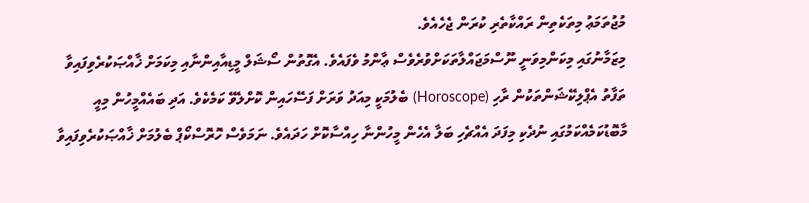މުޖުތަމަޢު މިތަކެތިން ރައްކާތެރި ކުރަން ޖެހެއެވެ.
މިޒަމާނުގައި މިކަންމިވަނީ ނޫސްމަޖައްލާތަކަށްވުރެވެސް ޢާންމު ވެފައެވެ. އެގޮތުން ސޯޝަލް މީޑިއާއިންނާއި މިކަމަށް ޚާއްޞަކުރެވިފައިވާ ތަފާތު އެޕްލިކޭޝަންތަކުން ރާހި (Horoscope) ބެލުމަކީ މިއަދު ވަރަށް ފަސޭހައިން ކޮށްލެވޭ ކަމެކެވެ. އަދި ބައެއްމީހުން މިއީ މާބޮޑުކަމެއްކަމުގައި ނުދެކި މިފަދަ އެއްޗެހި ބަލާ އެހެން މީހުންނާ ހިއްސާކޮށް ހަދައެވެ. ނަމަވެސް ހޮރޮސްކޯޕް ބެލުމަށް ޚާއްޞަކުރެވިފައިވާ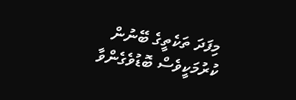މިފަދަ ތަކެތީގެ ބޭނުން ކުރުމަކީވެސް ބޮޑުވެގެންވާ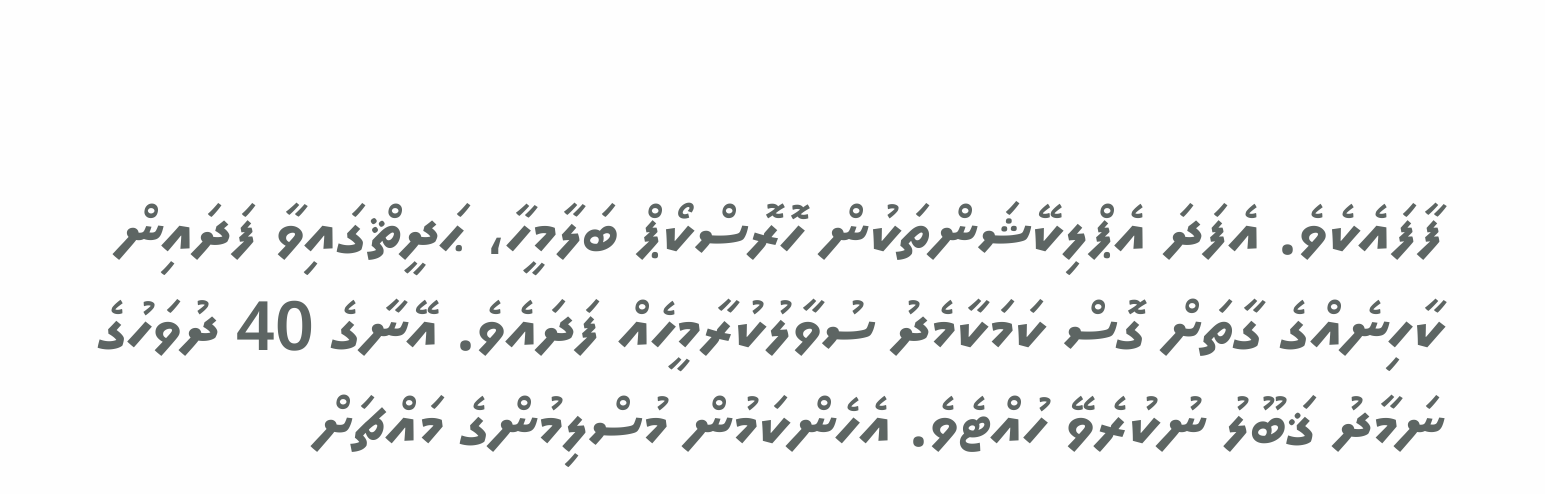ފާފައެކެވެ. އެފަދަ އެޕްލިކޭޝަންތަކުން ހޮރޮސްކޯޕް ބަލާމީހާ، ޙަދީޘްގައިވާ ފަދައިން ކާހިނެއްގެ ގާތަށް ގޮސް ކަމަކާމެދު ސުވާލުކުރާމީހެއް ފަދައެވެ. އޭނާގެ 40 ދުވަހުގެ ނަމާދު ޤަބޫލު ނުކުރެވޭ ހުއްޓެވެ. އެހެންކަމުން މުސްލިމުންގެ މައްޗަށް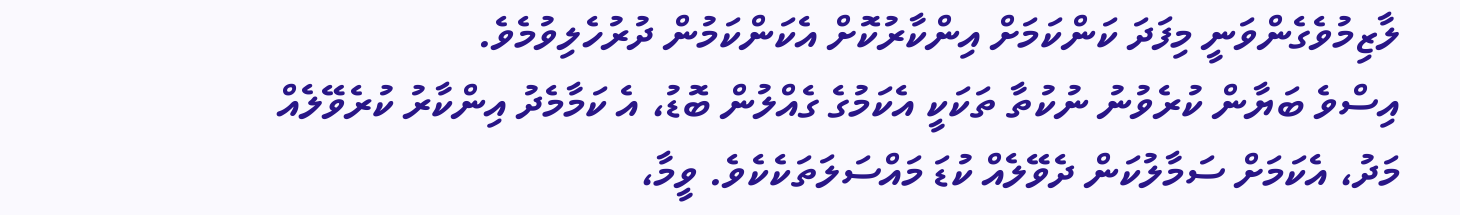ލާޒިމުވެގެންވަނީ މިފަދަ ކަންކަމަށް އިންކާރުކޮށް އެކަންކަމުން ދުރުހެލިވުމެވެ.
އިސްވެ ބަޔާން ކުރެވުނު ނުކުތާ ތަކަކީ އެކަމުގެ ގެއްލުން ބޮޑު، އެ ކަމާމެދު އިންކާރު ކުރެވޭލެއް މަދު، އެކަމަށް ސަމާލުކަން ދެވޭލެއް ކުޑަ މައްސަލަތަކެކެވެ. ވީމާ،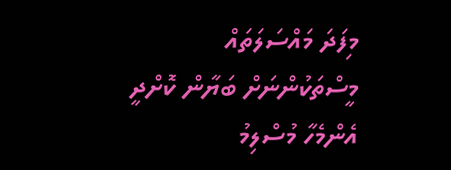މިފަދަ މައްސަލަތައް މީސްތަކުންނަށް ބަޔާން ކޮށްދީ އެންމެހާ މުސްލިމު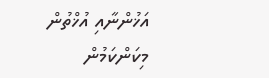އަޚުންނާއި އުޚްތުން މިކަންކަމުން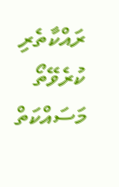ރައްކާތެރި ކުރެވޭތޯ މަސައްކަތް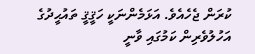ކުރަން ޖެހެއެވެ. އަޅަމެންނަކީ ހަޤީޤީ ތައުޙީދުގެ އަހުލުވެރިން ކަމުގައި ވާނީ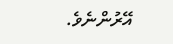އޭރުންނެވެ.